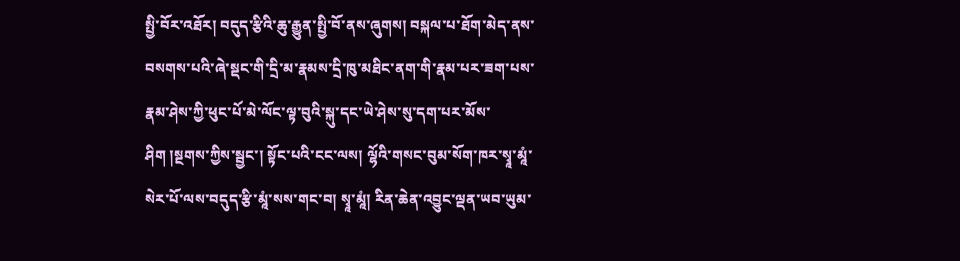སྤྱི་བོར་འཐོར། བདུད་རྩིའི་ཆུ་རྒྱུན་སྤྱི་བོ་ནས་ཞུགས། བསྐལ་པ་ཐོག་མེད་ནས་བསགས་པའི་ཞེ་སྡང་གི་དྲི་མ་རྣམས་དྲི་ཁུ་མཐིང་ནག་གི་རྣམ་པར་ཟག་པས་རྣམ་ཤེས་ཀྱི་ཕུང་པོ་མེ་ལོང་ལྟ་བུའི་སྐུ་དང་ཡེ་ཤེས་སུ་དག་པར་མོས་ཤིག །སྔགས་ཀྱིས་སྦྱང་། སྟོང་པའི་ངང་ལས། ལྷོའི་གསང་བུམ་སོག་ཁར་སྭཱ་མཱཾ་སེར་པོ་ལས་བདུད་རྩི་མཱཾ་སས་གང་བ། སྭཱ་མཱཾ། རིན་ཆེན་འབྱུང་ལྡན་ཡབ་ཡུམ་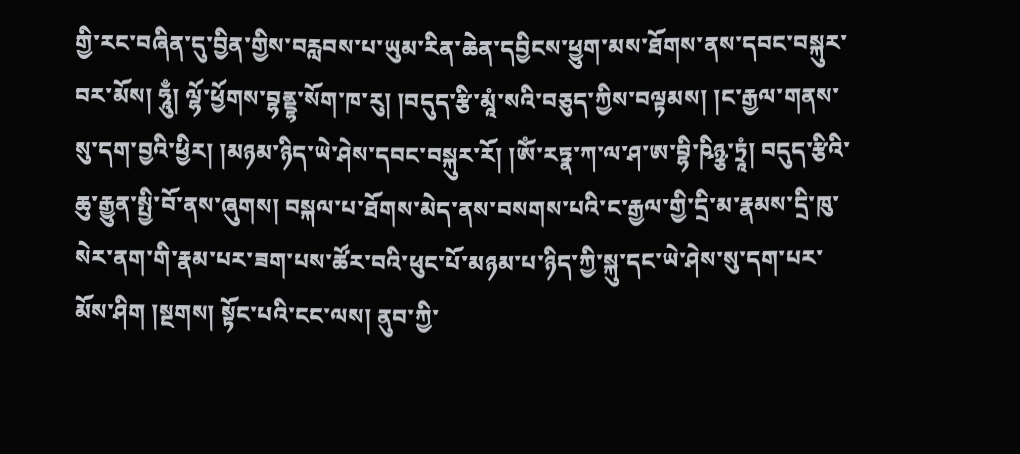གྱི་རང་བཞིན་དུ་བྱིན་གྱིས་བརླབས་པ་ཡུམ་རིན་ཆེན་དབྱིངས་ཕྱུག་མས་ཐོགས་ནས་དབང་བསྐུར་བར་མོས། ཧཱུྃ། ལྷོ་ཕྱོགས་བྷནྡྷ་སོག་ཁ་རུ། །བདུད་རྩི་མཱཾ་སའི་བཅུད་ཀྱིས་བལྟམས། །ང་རྒྱལ་གནས་སུ་དག་བྱའི་ཕྱིར། །མཉམ་ཉིད་ཡེ་ཤེས་དབང་བསྐུར་རོ། །ཨོཾ་རཏྣ་ཀ་ལ་ཤ་ཨ་བྷི་ཥིཉྩ་ཏྲཱཾ། བདུད་རྩིའི་ཆུ་རྒྱུན་སྤྱི་བོ་ནས་ཞུགས། བསྐལ་པ་ཐོགས་མེད་ནས་བསགས་པའི་ང་རྒྱལ་གྱི་དྲི་མ་རྣམས་དྲི་ཁུ་སེར་ནག་གི་རྣམ་པར་ཟག་པས་ཚོར་བའི་ཕུང་པོ་མཉམ་པ་ཉིད་ཀྱི་སྐུ་དང་ཡེ་ཤེས་སུ་དག་པར་མོས་ཤིག །སྔགས། སྟོང་པའི་ངང་ལས། ནུབ་ཀྱི་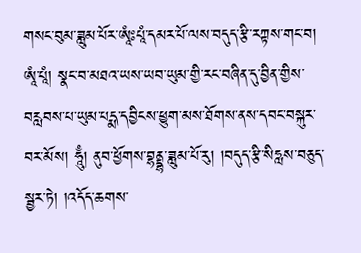གསང་བུམ་ཟླུམ་པོར་ཨཱཾཿཔཱཾ་དམར་པོ་ལས་བདུད་རྩི་རཀྟས་གང་བ། ཨཱཾ་པཱཾ། སྣང་བ་མཐའ་ཡས་ཡབ་ཡུམ་གྱི་རང་བཞིན་དུ་བྱིན་གྱིས་བརླབས་པ་ཡུམ་པདྨ་དབྱིངས་ཕྱུག་མས་ཐོགས་ནས་དབང་བསྐུར་བར་མོས། ཧཱུྃ། ནུབ་ཕྱོགས་བྷནྡྷ་ཟླུམ་པོ་རུ། །བདུད་རྩི་སིཧླས་བཅུད་སྦྱར་ཏེ། །འདོད་ཆགས་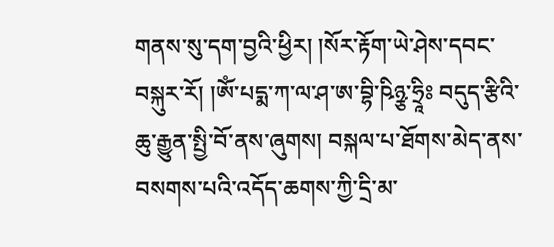གནས་སུ་དག་བྱའི་ཕྱིར། །སོར་རྟོག་ཡེ་ཤེས་དབང་བསྐུར་རོ། །ཨོཾ་པདྨ་ཀ་ལ་ཤ་ཨ་བྷི་ཥིཉྩ་ཧྲཱིཿ བདུད་རྩིའི་ཆུ་རྒྱུན་སྤྱི་བོ་ནས་ཞུགས། བསྐལ་པ་ཐོགས་མེད་ནས་བསགས་པའི་འདོད་ཆགས་ཀྱི་དྲི་མ་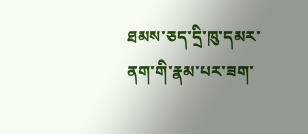ཐམས་ཅད་དྲི་ཁུ་དམར་ནག་གི་རྣམ་པར་ཟག་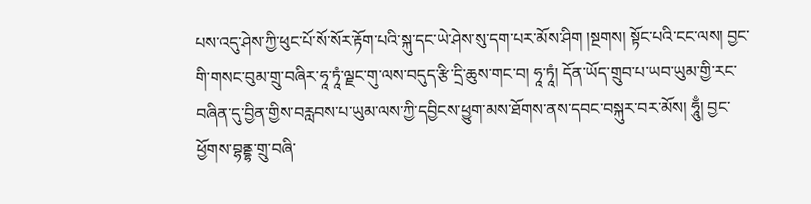པས་འདུ་ཤེས་ཀྱི་ཕུང་པོ་སོ་སོར་རྟོག་པའི་སྐུ་དང་ཡེ་ཤེས་སུ་དག་པར་མོས་ཤིག །སྔགས། སྟོང་པའི་ངང་ལས། བྱང་གི་གསང་བུམ་གྲུ་བཞིར་ཧཱ་ཏཱཾ་ལྗང་གུ་ལས་བདུད་རྩི་དྲི་ཆུས་གང་བ། ཧཱ་ཏཱཾ། དོན་ཡོད་གྲུབ་པ་ཡབ་ཡུམ་གྱི་རང་བཞིན་དུ་བྱིན་གྱིས་བརླབས་པ་ཡུམ་ལས་ཀྱི་དབྱིངས་ཕྱུག་མས་ཐོགས་ནས་དབང་བསྐུར་བར་མོས། ཧཱུྃ། བྱང་ཕྱོགས་བྷནྡྷ་གྲུ་བཞི་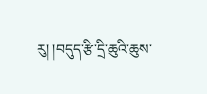རུ། །བདུད་རྩི་དྲི་ཆུའི་ཆུས་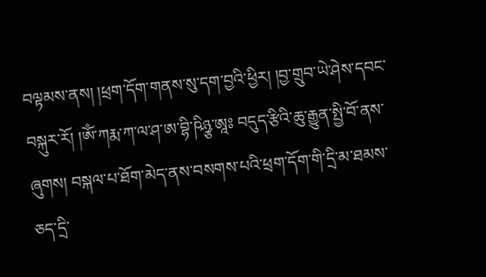བལྟམས་ནས། །ཕྲག་དོག་གནས་སུ་དག་བྱའི་ཕྱིར། །བྱ་གྲུབ་ཡེ་ཤེས་དབང་བསྐུར་རོ། །ཨོཾ་ཀརྨ་ཀ་ལ་ཤ་ཨ་བྷི་ཥིཉྩ་ཨཱཿ བདུད་རྩིའི་ཆུ་རྒྱུན་སྤྱི་བོ་ནས་ཞུགས། བསྐལ་པ་ཐོག་མེད་ནས་བསགས་པའི་ཕྲག་དོག་གི་དྲི་མ་ཐམས་ཅད་དྲི་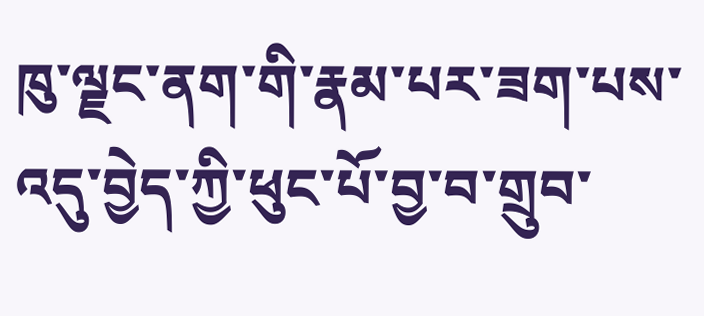ཁུ་ལྗང་ནག་གི་རྣམ་པར་ཟག་པས་འདུ་བྱེད་ཀྱི་ཕུང་པོ་བྱ་བ་གྲུབ་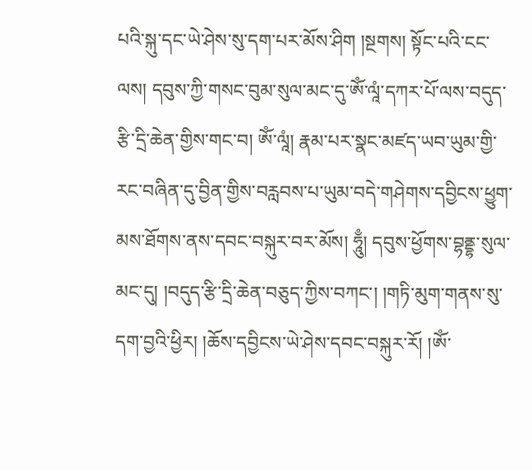པའི་སྐུ་དང་ཡེ་ཤེས་སུ་དག་པར་མོས་ཤིག །སྔགས། སྟོང་པའི་ངང་ལས། དབུས་ཀྱི་གསང་བུམ་སུལ་མང་དུ་ཨོཾ་ལཱཾ་དཀར་པོ་ལས་བདུད་རྩི་དྲི་ཆེན་གྱིས་གང་བ། ཨོཾ་ལཱཾ། རྣམ་པར་སྣང་མཛད་ཡབ་ཡུམ་གྱི་རང་བཞིན་དུ་བྱིན་གྱིས་བརླབས་པ་ཡུམ་བདེ་གཤེགས་དབྱིངས་ཕྱུག་མས་ཐོགས་ནས་དབང་བསྐུར་བར་མོས། ཧཱུྃ། དབུས་ཕྱོགས་བྷནྡྷ་སུལ་མང་དུ། །བདུད་རྩི་དྲི་ཆེན་བཅུད་ཀྱིས་བཀང་། །གཏི་མུག་གནས་སུ་དག་བྱའི་ཕྱིར། །ཆོས་དབྱིངས་ཡེ་ཤེས་དབང་བསྐུར་རོ། །ཨོཾ་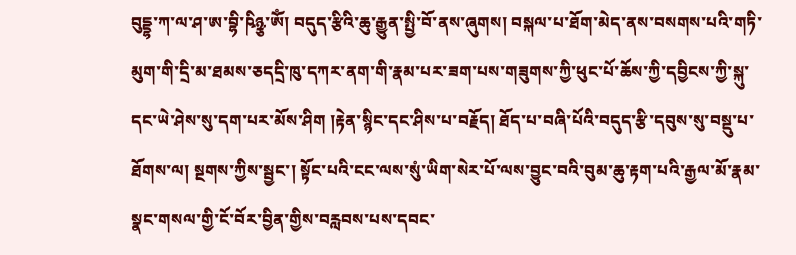བུདྡྷ་ཀ་ལ་ཤ་ཨ་བྷི་ཥིཉྩ་ཨོཾ། བདུད་རྩིའི་ཆུ་རྒྱུན་སྤྱི་བོ་ནས་ཞུགས། བསྐལ་པ་ཐོག་མེད་ནས་བསགས་པའི་གཏི་མུག་གི་དྲི་མ་ཐམས་ཅདདྲི་ཁུ་དཀར་ནག་གི་རྣམ་པར་ཟག་པས་གཟུགས་ཀྱི་ཕུང་པོ་ཆོས་ཀྱི་དབྱིངས་ཀྱི་སྐུ་དང་ཡེ་ཤེས་སུ་དག་པར་མོས་ཤིག །རྟེན་སྙིང་དང་ཤིས་པ་བརྗོད། ཐོད་པ་བཞི་པོའི་བདུད་རྩི་དབུས་སུ་བསྡུ་པ་ཐོགས་ལ། སྔགས་ཀྱིས་སྦྱང་། སྟོང་པའི་ངང་ལས་སུཾ་ཡིག་སེར་པོ་ལས་བྱུང་བའི་བུམ་ཆུ་རྟག་པའི་རྒྱལ་མོ་རྣམ་སྣང་གསལ་གྱི་ངོ་བོར་བྱིན་གྱིས་བརླབས་པས་དབང་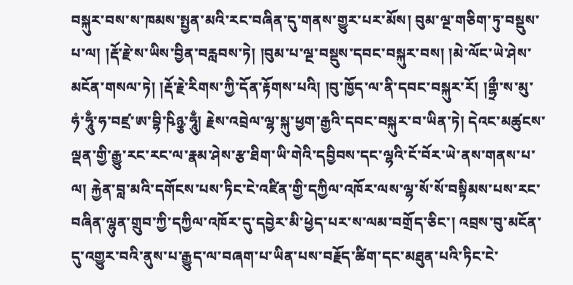བསྐུར་བས་ས་ཁམས་སྤྱན་མའི་རང་བཞིན་དུ་གནས་གྱུར་པར་མོས། བུམ་ལྔ་གཅིག་ཏུ་བསྡུས་པ་ལ། །རྡོ་རྗེ་ས་ཡིས་བྱིན་བརླབས་ཏེ། །བུམ་པ་ལྔ་བསྡུས་དབང་བསྐུར་བས། །མེ་ལོང་ཡེ་ཤེས་མངོན་གསལ་ཏེ། །རྡོ་རྗེ་རིགས་ཀྱི་དོན་རྟོགས་པའི། །བུ་ཁྱོད་ལ་ནི་དབང་བསྐུར་རོ། །གྷྲྀ་ས་མུ་ཧཾ་ཧཱུྃ་ཧ་བཛྲ་ཨ་བྷི་ཥིཉྩ་ཧཱུྃ། རྗེས་འབྲེལ་ལྷ་སྐུ་ཕྱག་རྒྱའི་དབང་བསྐུར་བ་ཡིན་ཏེ། དེའང་མཚུངས་ལྡན་གྱི་རྒྱུ་རང་རང་ལ་རྣམ་ཤེས་རྩ་ཐིག་ཡི་གེའི་དབྱིབས་དང་ལྷའི་ངོ་བོར་ཡེ་ནས་གནས་པ་ལ། རྐྱེན་བླ་མའི་དགོངས་པས་ཏིང་ངེ་འཛིན་གྱི་དཀྱིལ་འཁོར་ལས་ལྷ་སོ་སོ་བསྟིམས་པས་རང་བཞིན་ལྷུན་གྲུབ་ཀྱི་དཀྱིལ་འཁོར་དུ་དབྱེར་མི་ཕྱེད་པར་ས་ལམ་བགྲོད་ཅིང་། འབྲས་བུ་མངོན་དུ་འགྱུར་བའི་ནུས་པ་རྒྱུད་ལ་བཞག་པ་ཡིན་པས་བརྗོད་ཚིག་དང་མཐུན་པའི་ཏིང་ངེ་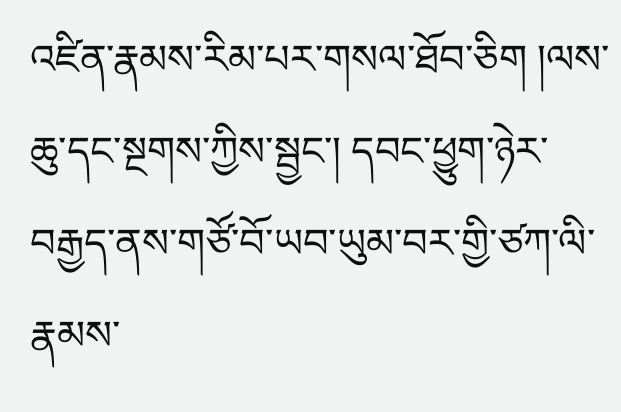འཛིན་རྣམས་རིམ་པར་གསལ་ཐོབ་ཅིག །ལས་ཆུ་དང་སྔགས་ཀྱིས་སྦྱང་། དབང་ཕྱུག་ཉེར་བརྒྱད་ནས་གཙོ་བོ་ཡབ་ཡུམ་བར་གྱི་ཙཀ་ལི་རྣམས་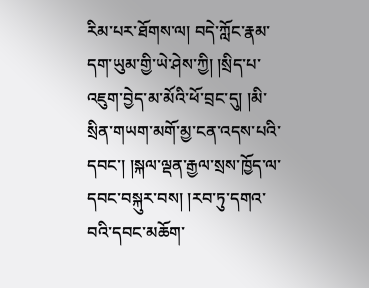རིམ་པར་ཐོགས་ལ། བདེ་ཀློང་རྣམ་དག་ཡུམ་གྱི་ཡེ་ཤེས་ཀྱི། །སྲིད་པ་འཇུག་བྱེད་མ་མོའི་ཕོ་བྲང་དུ། །མི་སྲིན་གཡག་མགོ་མྱ་ངན་འདས་པའི་དབང་། །སྐལ་ལྡན་རྒྱལ་སྲས་ཁྱོད་ལ་དབང་བསྐུར་བས། །རབ་ཏུ་དགའ་བའི་དབང་མཆོག་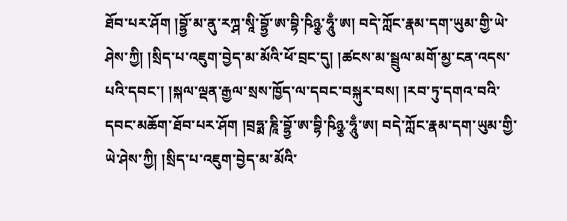ཐོབ་པར་ཤོག །བྷྱོ་མ་ནུ་རཀྴ་སཱི་བྷྱོ་ཨ་བྷི་ཥིཉྩ་ཧཱུྃ་ཨ། བདེ་ཀློང་རྣམ་དག་ཡུམ་གྱི་ཡེ་ཤེས་ཀྱི། །སྲིད་པ་འཇུག་བྱེད་མ་མོའི་ཕོ་བྲང་དུ། །ཚངས་མ་སྦྲུལ་མགོ་མྱ་ངན་འདས་པའི་དབང་། །སྐལ་ལྡན་རྒྱལ་སྲས་ཁྱོད་ལ་དབང་བསྐུར་བས། །རབ་ཏུ་དགའ་བའི་དབང་མཆོག་ཐོབ་པར་ཤོག །བྲཧྨ་ཎཱི་བྷྱོ་ཨ་བྷི་ཥིཉྩ་ཧཱུྃ་ཨ། བདེ་ཀློང་རྣམ་དག་ཡུམ་གྱི་ཡེ་ཤེས་ཀྱི། །སྲིད་པ་འཇུག་བྱེད་མ་མོའི་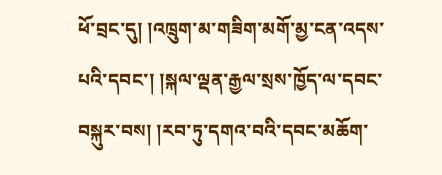ཕོ་བྲང་དུ། །འཁྲུག་མ་གཟིག་མགོ་མྱ་ངན་འདས་པའི་དབང་། །སྐལ་ལྡན་རྒྱལ་སྲས་ཁྱོད་ལ་དབང་བསྐུར་བས། །རབ་ཏུ་དགའ་བའི་དབང་མཆོག་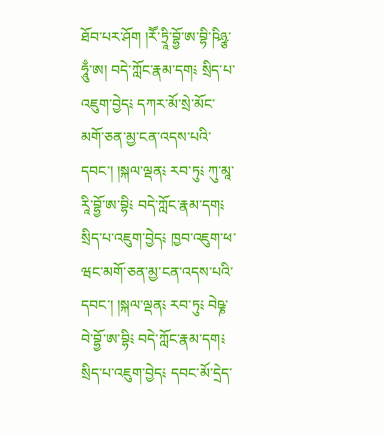ཐོབ་པར་ཤོག །རཽ་ཏྲཱི་བྷྱོ་ཨ་བྷི་ཥིཉྩ་ཧཱུྃ་ཨ། བདེ་ཀློང་རྣམ་དག༴ སྲིད་པ་འཇུག་བྱེད༴ དཀར་མོ་སྲེ་མོང་མགོ་ཅན་མྱ་ངན་འདས་པའི་དབང་། །སྐལ་ལྡན༴ རབ་ཏུ༴ ཀུ་མཱ་རཱི་བྷྱོ་ཨ་བྷི༴ བདེ་ཀློང་རྣམ་དག༴ སྲིད་པ་འཇུག་བྱེད༴ ཁྱབ་འཇུག་ཕ་ཝང་མགོ་ཅན་མྱ་ངན་འདས་པའི་དབང་། །སྐལ་ལྡན༴ རབ་ཏུ༴ བེཥྞ་བེ་བྷྱོ་ཨ་བྷི༴ བདེ་ཀློང་རྣམ་དག༴ སྲིད་པ་འཇུག་བྱེད༴ དབང་མོ་དྲེད་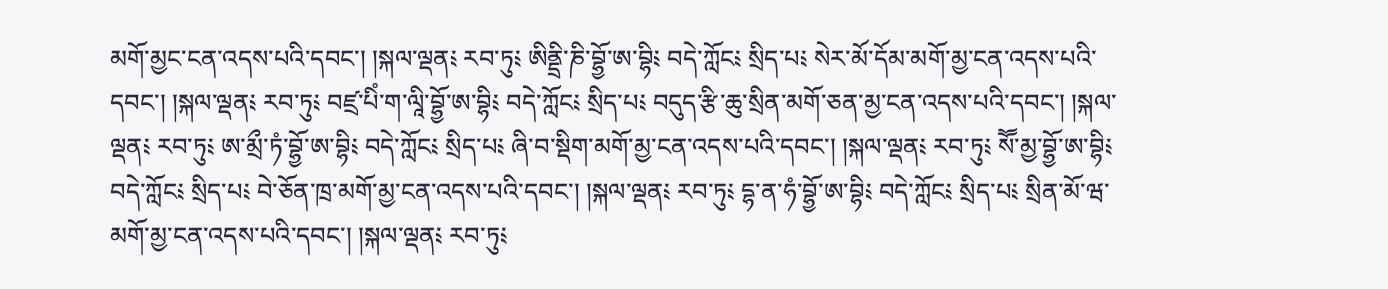མགོ་མྱང་ངན་འདས་པའི་དབང་། །སྐལ་ལྡན༴ རབ་ཏུ༴ ཨིནྡྲི་ཎི་བྷྱོ་ཨ་བྷི༴ བདེ་ཀློང༴ སྲིད་པ༴ སེར་མོ་དོམ་མགོ་མྱ་ངན་འདས་པའི་དབང་། །སྐལ་ལྡན༴ རབ་ཏུ༴ བཛྲ་པིཾ་ག་ལཱི་བྷྱོ་ཨ་བྷི༴ བདེ་ཀློང༴ སྲིད་པ༴ བདུད་རྩི་ཆུ་སྲིན་མགོ་ཅན་མྱ་ངན་འདས་པའི་དབང་། །སྐལ་ལྡན༴ རབ་ཏུ༴ ཨ་མྲྀ་ཏཾ་བྷྱོ་ཨ་བྷི༴ བདེ་ཀློང༴ སྲིད་པ༴ ཞི་བ་སྡིག་མགོ་མྱ་ངན་འདས་པའི་དབང་། །སྐལ་ལྡན༴ རབ་ཏུ༴ སཽ་མྱ་བྷྱོ་ཨ་བྷི༴ བདེ་ཀློང༴ སྲིད་པ༴ བེ་ཅོན་ཁྲ་མགོ་མྱ་ངན་འདས་པའི་དབང་། །སྐལ་ལྡན༴ རབ་ཏུ༴ དྷ་ན་ཧཾ་བྷྱོ་ཨ་བྷི༴ བདེ་ཀློང༴ སྲིད་པ༴ སྲིན་མོ་ཝ་མགོ་མྱ་ངན་འདས་པའི་དབང་། །སྐལ་ལྡན༴ རབ་ཏུ༴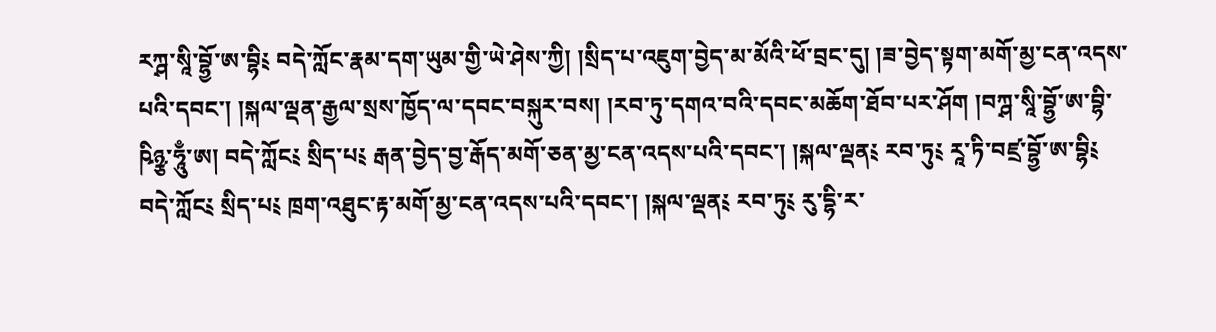རཀྴ་སཱི་བྷྱོ་ཨ་བྷི༴ བདེ་ཀློང་རྣམ་དག་ཡུམ་གྱི་ཡེ་ཤེས་ཀྱི། །སྲིད་པ་འཇུག་བྱེད་མ་མོའི་ཕོ་བྲང་དུ། །ཟ་བྱེད་སྟག་མགོ་མྱ་ངན་འདས་པའི་དབང་། །སྐལ་ལྡན་རྒྱལ་སྲས་ཁྱོད་ལ་དབང་བསྐུར་བས། །རབ་ཏུ་དགའ་བའི་དབང་མཆོག་ཐོབ་པར་ཤོག །བཀྴ་སཱི་བྷྱོ་ཨ་བྷི་ཥིཉྩ་ཧཱུྃ་ཨ། བདེ་ཀློང༴ སྲིད་པ༴ རྒན་བྱེད་བྱ་རྒོད་མགོ་ཅན་མྱ་ངན་འདས་པའི་དབང་། །སྐལ་ལྡན༴ རབ་ཏུ༴ རཱ་ཏི་བཛྲ་བྷྱོ་ཨ་བྷི༴ བདེ་ཀློང༴ སྲིད་པ༴ ཁྲག་འཐུང་རྟ་མགོ་མྱ་ངན་འདས་པའི་དབང་། །སྐལ་ལྡན༴ རབ་ཏུ༴ རུ་དྷི་ར་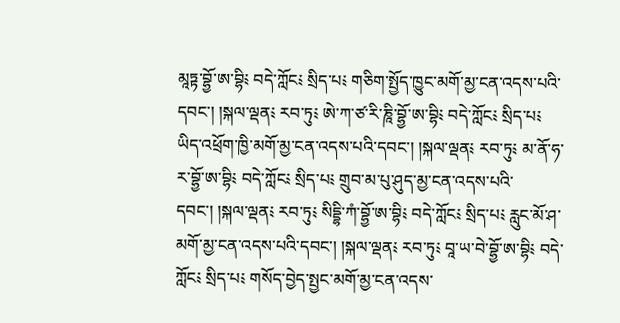མཱཏྟ་བྷྱོ་ཨ་བྷི༴ བདེ་ཀློང༴ སྲིད་པ༴ གཅིག་སྤྱོད་ཁྱུང་མགོ་མྱ་ངན་འདས་པའི་དབང་། །སྐལ་ལྡན༴ རབ་ཏུ༴ ཨེ་ཀ་ཙ་རི་ཎཱི་བྷྱོ་ཨ་བྷི༴ བདེ་ཀློང༴ སྲིད་པ༴ ཡིད་འཕྲོག་ཁྱི་མགོ་མྱ་ངན་འདས་པའི་དབང་། །སྐལ་ལྡན༴ རབ་ཏུ༴ མ་ནོ་ཧ་ར་བྷྱོ་ཨ་བྷི༴ བདེ་ཀློང༴ སྲིད་པ༴ གྲུབ་མ་པུ་ཤུད་མྱ་ངན་འདས་པའི་དབང་། །སྐལ་ལྡན༴ རབ་ཏུ༴ སིདྡྷི་ཀཾ་བྷྱོ་ཨ་བྷི༴ བདེ་ཀློང༴ སྲིད་པ༴ རླུང་མོ་ཤ་མགོ་མྱ་ངན་འདས་པའི་དབང་། །སྐལ་ལྡན༴ རབ་ཏུ༴ བཱ་ཡ་བེ་བྷྱོ་ཨ་བྷི༴ བདེ་ཀློང༴ སྲིད་པ༴ གསོད་བྱེད་སྤྱང་མགོ་མྱ་ངན་འདས་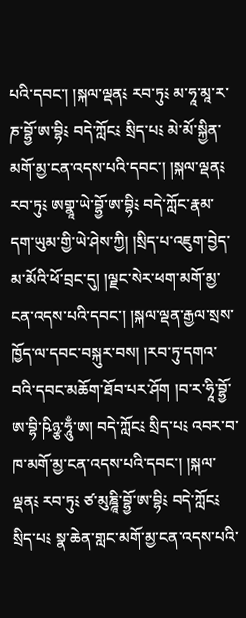པའི་དབང་། །སྐལ་ལྡན༴ རབ་ཏུ༴ མ་ཧཱ་མཱ་ར་ཎ་བྷྱོ་ཨ་བྷི༴ བདེ་ཀློང༴ སྲིད་པ༴ མེ་མོ་སྐྱིན་མགོ་མྱ་ངན་འདས་པའི་དབང་། །སྐལ་ལྡན༴ རབ་ཏུ༴ ཨགྣཱ་ཡེ་བྷྱོ་ཨ་བྷི༴ བདེ་ཀློང་རྣམ་དག་ཡུམ་གྱི་ཡེ་ཤེས་ཀྱི། །སྲིད་པ་འཇུག་བྱེད་མ་མོའི་ཕོ་བྲང་དུ། །ལྗང་སེར་ཕག་མགོ་མྱ་ངན་འདས་པའི་དབང་། །སྐལ་ལྡན་རྒྱལ་སྲས་ཁྱོད་ལ་དབང་བསྐུར་བས། །རབ་ཏུ་དགའ་བའི་དབང་མཆོག་ཐོབ་པར་ཤོག །བ་ར་ཧཱི་བྷྱོ་ཨ་བྷི་ཥིཉྩ་ཧཱུྃ་ཨ། བདེ་ཀློང༴ སྲིད་པ༴ འབར་བ་ཁ་མགོ་མྱ་ངན་འདས་པའི་དབང་། །སྐལ་ལྡན༴ རབ་ཏུ༴ ཙ་མུཎྜཱི་བྷྱོ་ཨ་བྷི༴ བདེ་ཀློང༴ སྲིད་པ༴ སྣ་ཆེན་གླང་མགོ་མྱ་ངན་འདས་པའི་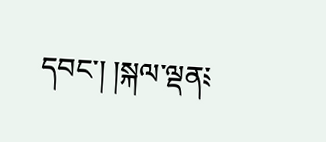དབང་། །སྐལ་ལྡན༴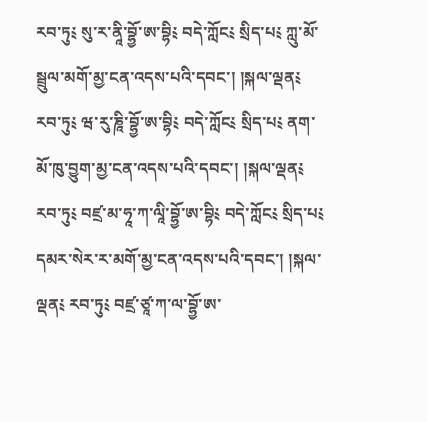རབ་ཏུ༴ སུ་ར་ནཱི་བྷྱོ་ཨ་བྷི༴ བདེ་ཀློང༴ སྲིད་པ༴ ཀླུ་མོ་སྦྲུལ་མགོ་མྱ་ངན་འདས་པའི་དབང་། །སྐལ་ལྡན༴ རབ་ཏུ༴ ཝ་རུ་ཎཱི་བྷྱོ་ཨ་བྷི༴ བདེ་ཀློང༴ སྲིད་པ༴ ནག་མོ་ཁུ་བྱུག་མྱ་ངན་འདས་པའི་དབང་། །སྐལ་ལྡན༴ རབ་ཏུ༴ བཛྲ་མ་ཧཱ་ཀ་ལཱི་བྷྱོ་ཨ་བྷི༴ བདེ་ཀློང༴ སྲིད་པ༴ དམར་སེར་ར་མགོ་མྱ་ངན་འདས་པའི་དབང་། །སྐལ་ལྡན༴ རབ་ཏུ༴ བཛྲ་ཙཱ་ཀ་ལ་བྷྱོ་ཨ་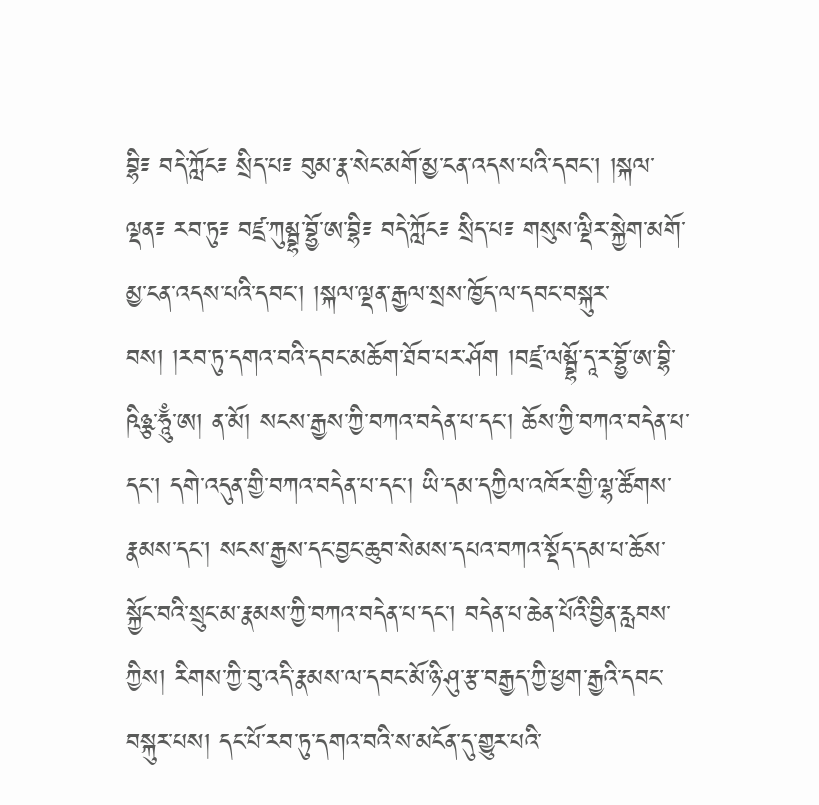བྷི༴ བདེ་ཀློང༴ སྲིད་པ༴ བུམ་རྣ་སེང་མགོ་མྱ་ངན་འདས་པའི་དབང་། །སྐལ་ལྡན༴ རབ་ཏུ༴ བཛྲ་ཀུམྦྷ་བྷྱོ་ཨ་བྷི༴ བདེ་ཀློང༴ སྲིད་པ༴ གསུས་ལྡིར་སྐྱེག་མགོ་མྱ་ངན་འདས་པའི་དབང་། །སྐལ་ལྡན་རྒྱལ་སྲས་ཁྱོད་ལ་དབང་བསྐུར་བས། །རབ་ཏུ་དགའ་བའི་དབང་མཆོག་ཐོབ་པར་ཤོག །བཛྲ་ལམྦྷོ་དཱ་ར་བྷྱོ་ཨ་བྷི་ཥིཉྩ་ཧཱུྃ་ཨ། ན་མོ། སངས་རྒྱས་ཀྱི་བཀའ་བདེན་པ་དང་། ཆོས་ཀྱི་བཀའ་བདེན་པ་དང་། དགེ་འདུན་གྱི་བཀའ་བདེན་པ་དང་། ཡི་དམ་དཀྱིལ་འཁོར་གྱི་ལྷ་ཚོགས་རྣམས་དང་། སངས་རྒྱས་དང་བྱང་ཆུབ་སེམས་དཔའ་བཀའ་སྡོད་དམ་པ་ཆོས་སྐྱོང་བའི་སྲུང་མ་རྣམས་ཀྱི་བཀའ་བདེན་པ་དང་། བདེན་པ་ཆེན་པོའི་བྱིན་རླབས་ཀྱིས། རིགས་ཀྱི་བུ་འདི་རྣམས་ལ་དབང་མོ་ཉི་ཤུ་རྩ་བརྒྱད་ཀྱི་ཕྱག་རྒྱའི་དབང་བསྐུར་པས། དང་པོ་རབ་ཏུ་དགའ་བའི་ས་མངོན་དུ་གྱུར་པའི་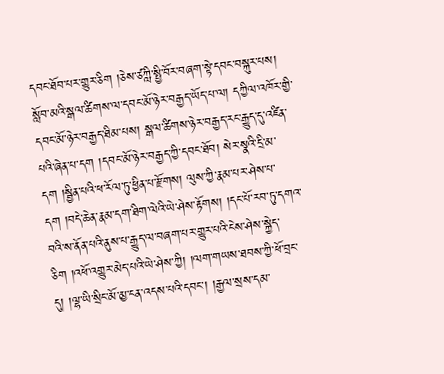དབང་ཐོབ་པར་གྱུར་ཅིག །ཅེས་ཙཀླི་སྤྱི་བོར་བཞག་སྟེ་དབང་བསྐུར་པས། སློབ་མའི་སྒལ་ཚིགས་ལ་དབང་མོ་ཉེར་བརྒྱད་ཡོད་པ་ལ། དཀྱིལ་འཁོར་གྱི་དབང་མོ་ཉེར་བརྒྱད་ཐིམ་པས། སྒལ་ཚིགས་ཉེར་བརྒྱད་རང་རྒྱུད་དུ་འཛིན་པའི་ཞེན་པ་དག །དབང་མོ་ཉེར་བརྒྱད་ཀྱི་དབང་ཐོབ། སེར་སྣའི་དྲི་མ་དག །སྦྱིན་པའི་ཕ་རོལ་ཏུ་ཕྱིན་པ་རྫོགས། ལུས་ཀྱི་རྣམ་པར་ཤེས་པ་དག །བདེ་ཆེན་རྣམ་དག་ཐིག་ལེའི་ཡེ་ཤེས་རྟོགས། །དང་པོ་རབ་ཏུ་དགའ་བའི་ས་ནོན་པའི་ནུས་པ་རྒྱུད་ལ་བཞག་པར་གྱུར་པའི་ངེས་ཤེས་སྐྱེད་ཅིག །འཕོ་འགྱུར་མེད་པའི་ཡེ་ཤེས་ཀྱི། །ལག་གཡས་ཐབས་ཀྱི་ཕོ་བྲང་དུ། །ལྷ་ཡི་སྲིང་མོ་མྱ་ངན་འདས་པའི་དབང་། །རྒྱལ་སྲས་དམ་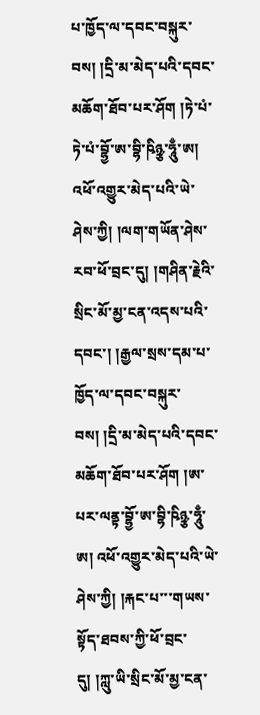པ་ཁྱོད་ལ་དབང་བསྐུར་བས། །དྲི་མ་མེད་པའི་དབང་མཆོག་ཐོབ་པར་ཤོག །ཏེ་པཾ་ཏེ་པཾ་བྷྱོ་ཨ་བྷི་ཥིཉྩ་ཧཱུྃ་ཨ། འཕོ་འགྱུར་མེད་པའི་ཡེ་ཤེས་ཀྱི། །ལག་གཡོན་ཤེས་རབ་ཕོ་བྲང་དུ། །གཤིན་རྗེའི་སྲིང་མོ་མྱ་ངན་འདས་པའི་དབང་། །རྒྱལ་སྲས་དམ་པ་ཁྱོད་ལ་དབང་བསྐུར་བས། །དྲི་མ་མེད་པའི་དབང་མཆོག་ཐོབ་པར་ཤོག །ཨ་པར་ལནྟ་བྷྱོ་ཨ་བྷི་ཥིཉྩ་ཧཱུྃ་ཨ། འཕོ་འགྱུར་མེད་པའི་ཡེ་ཤེས་ཀྱི། །རྐང་པ་་་གཡས་སྟོད་ཐབས་ཀྱི་ཕོ་བྲང་དུ། །ཀླུ་ཡི་སྲིང་མོ་མྱ་ངན་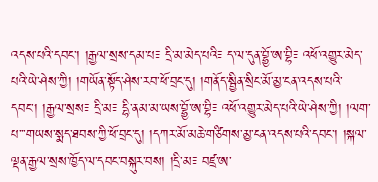འདས་པའི་དབང་། །རྒྱལ་སྲས་དམ་པ༴ དྲི་མ་མེད་པའི༴ ད་ལ་དུན་བྷྱོ་ཨ་བྷི༴ འཕོ་འགྱུར་མེད་པའི་ཡེ་ཤེས་ཀྱི། །གཡོན་སྟོད་ཤེས་རབ་ཕོ་བྲང་དུ། །གནོད་སྦྱིན་སྲིང་མོ་མྱ་ངན་འདས་པའི་དབང་། །རྒྱལ་སྲས༴ དྲི་མ༴ དྷི་ནམ་མ་ཡས་བྷྱོ་ཨ་བྷི༴ འཕོ་འགྱུར་མེད་པའི་ཡེ་ཤེས་ཀྱི། །ལག་པ་་་གཡས་སྨད་ཐབས་ཀྱི་ཕོ་བྲང་དུ། །དཀར་མོ་མཆེ་གཙིགས་མྱ་ངན་འདས་པའི་དབང་། །སྐལ་ལྡན་རྒྱལ་སྲས་ཁྱོད་ལ་དབང་བསྐུར་བས། །དྲི་མ༴ བཛྲ་ཨ་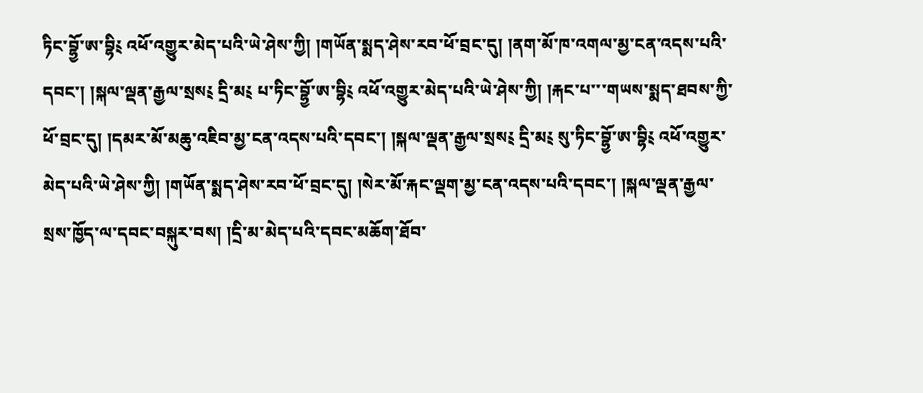ཏིང་བྷྱོ་ཨ་བྷི༴ འཕོ་འགྱུར་མེད་པའི་ཡེ་ཤེས་ཀྱི། །གཡོན་སྨད་ཤེས་རབ་ཕོ་བྲང་དུ། །ནག་མོ་ཁ་འགལ་མྱ་ངན་འདས་པའི་དབང་། །སྐལ་ལྡན་རྒྱལ་སྲས༴ དྲི་མ༴ པ་ཏིང་བྷྱོ་ཨ་བྷི༴ འཕོ་འགྱུར་མེད་པའི་ཡེ་ཤེས་ཀྱི། །རྐང་པ་་་གཡས་སྨད་ཐབས་ཀྱི་ཕོ་བྲང་དུ། །དམར་མོ་མཆུ་འཇིབ་མྱ་ངན་འདས་པའི་དབང་། །སྐལ་ལྡན་རྒྱལ་སྲས༴ དྲི་མ༴ སུ་ཏིང་བྷྱོ་ཨ་བྷི༴ འཕོ་འགྱུར་མེད་པའི་ཡེ་ཤེས་ཀྱི། །གཡོན་སྨད་ཤེས་རབ་ཕོ་བྲང་དུ། །སེར་མོ་རྐང་ལྡག་མྱ་ངན་འདས་པའི་དབང་། །སྐལ་ལྡན་རྒྱལ་སྲས་ཁྱོད་ལ་དབང་བསྐུར་བས། །དྲི་མ་མེད་པའི་དབང་མཆོག་ཐོབ་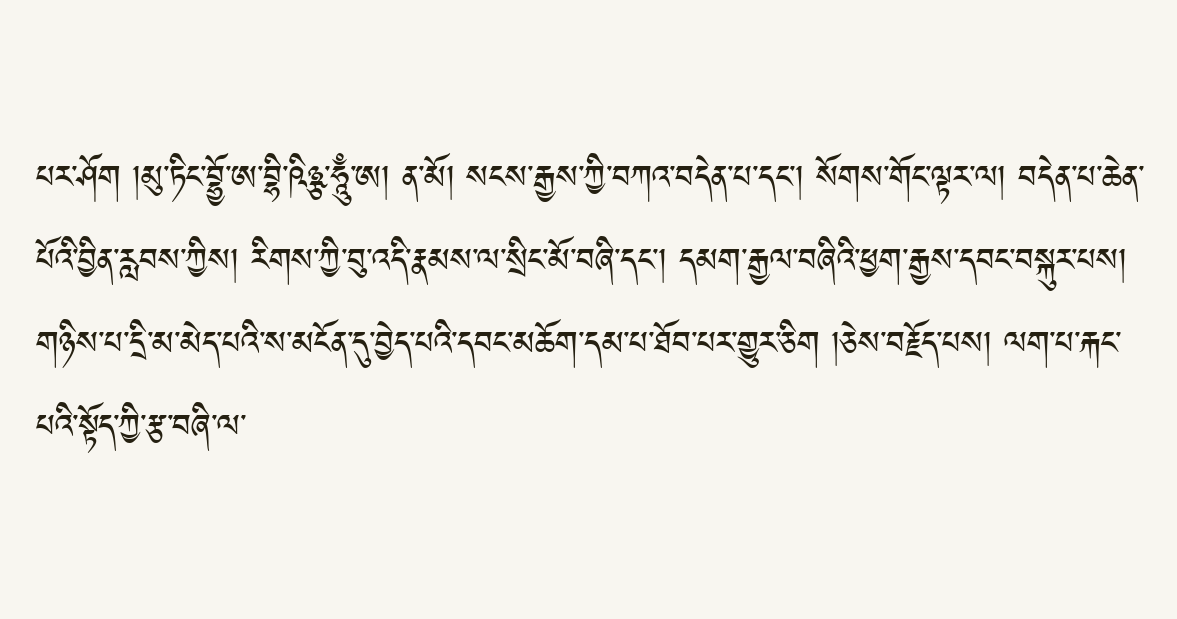པར་ཤོག །མུ་ཏིང་བྷྱོ་ཨ་བྷི་ཥིཉྩ་ཧཱུྃ་ཨ། ན་མོ། སངས་རྒྱས་ཀྱི་བཀའ་བདེན་པ་དང་། སོགས་གོང་ལྟར་ལ། བདེན་པ་ཆེན་པོའི་བྱིན་རླབས་ཀྱིས། རིགས་ཀྱི་བུ་འདི་རྣམས་ལ་སྲིང་མོ་བཞི་དང་། དམག་རྒྱལ་བཞིའི་ཕྱག་རྒྱས་དབང་བསྐུར་པས། གཉིས་པ་དྲི་མ་མེད་པའི་ས་མངོན་དུ་བྱེད་པའི་དབང་མཆོག་དམ་པ་ཐོབ་པར་གྱུར་ཅིག །ཅེས་བརྗོད་པས། ལག་པ་རྐང་པའི་སྟོད་ཀྱི་རྩ་བཞི་ལ་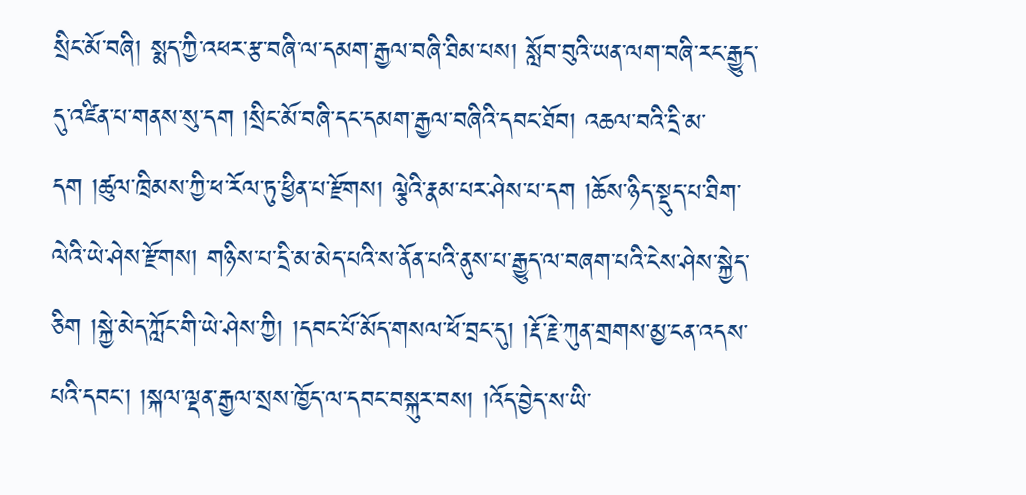སྲིང་མོ་བཞི། སྨད་ཀྱི་འཕར་རྩ་བཞི་ལ་དམག་རྒྱལ་བཞི་ཐིམ་པས། སློབ་བུའི་ཡན་ལག་བཞི་རང་རྒྱུད་དུ་འཛིན་པ་གནས་སུ་དག །སྲིང་མོ་བཞི་དང་དམག་རྒྱལ་བཞིའི་དབང་ཐོབ། འཆལ་བའི་དྲི་མ་དག །ཚུལ་ཁྲིམས་ཀྱི་ཕ་རོལ་ཏུ་ཕྱིན་པ་རྫོགས། ལྕེའི་རྣམ་པར་ཤེས་པ་དག །ཆོས་ཉིད་སྡུད་པ་ཐིག་ལེའི་ཡེ་ཤེས་རྫོགས། གཉིས་པ་དྲི་མ་མེད་པའི་ས་ནོན་པའི་ནུས་པ་རྒྱུད་ལ་བཞག་པའི་ངེས་ཤེས་སྐྱེད་ཅིག །སྐྱེ་མེད་ཀློང་གི་ཡེ་ཤེས་ཀྱི། །དབང་པོ་མོད་གསལ་ཕོ་བྲང་དུ། །རྡོ་རྗེ་ཀུན་གྲགས་མྱ་ངན་འདས་པའི་དབང་། །སྐལ་ལྡན་རྒྱལ་སྲས་ཁྱོད་ལ་དབང་བསྐུར་བས། །འོད་བྱེད་ས་ཡི་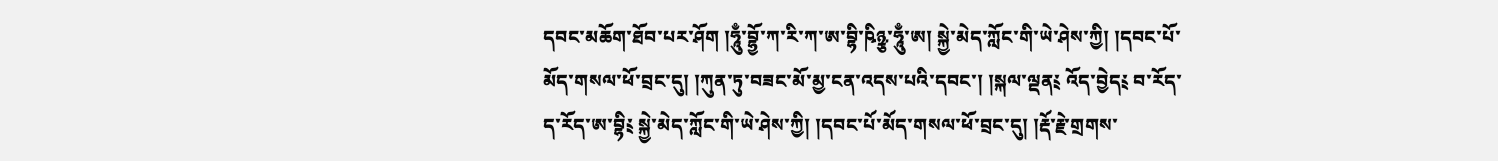དབང་མཆོག་ཐོབ་པར་ཤོག །ཧཱུྃ་བྷྱོ་ཀ་རི་ཀ་ཨ་བྷི་ཥིཉྩ་ཧཱུྃ་ཨ། སྐྱེ་མེད་ཀློང་གི་ཡེ་ཤེས་ཀྱི། །དབང་པོ་མོད་གསལ་ཕོ་བྲང་དུ། །ཀུན་ཏུ་བཟང་མོ་མྱ་ངན་འདས་པའི་དབང་། །སྐལ་ལྡན༴ འོད་བྱེད༴ བ་རོད་ད་རོད་ཨ་བྷི༴ སྐྱེ་མེད་ཀློང་གི་ཡེ་ཤེས་ཀྱི། །དབང་པོ་མོད་གསལ་ཕོ་བྲང་དུ། །རྡོ་རྗེ་གྲགས་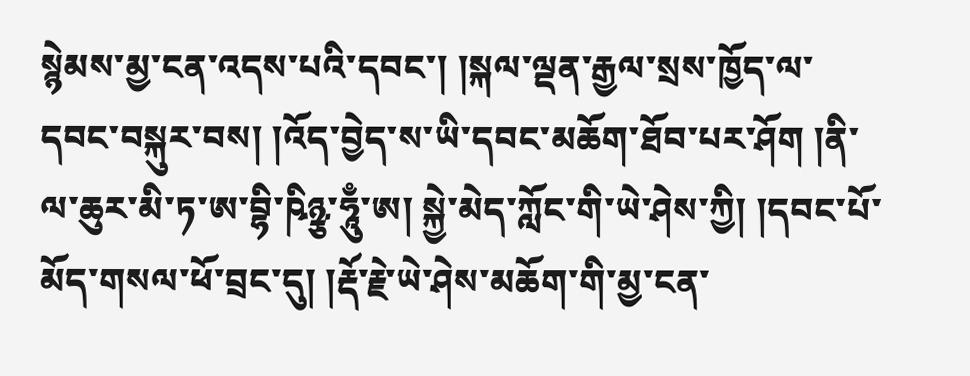སྙེམས་མྱ་ངན་འདས་པའི་དབང་། །སྐལ་ལྡན་རྒྱལ་སྲས་ཁྱོད་ལ་དབང་བསྐུར་བས། །འོད་བྱེད་ས་ཡི་དབང་མཆོག་ཐོབ་པར་ཤོག །ནི་ལ་ཆུར་མི་ཏ་ཨ་བྷི་ཥིཉྩ་ཧཱུྃ་ཨ། སྐྱེ་མེད་ཀློང་གི་ཡེ་ཤེས་ཀྱི། །དབང་པོ་མོད་གསལ་ཕོ་བྲང་དུ། །རྡོ་རྗེ་ཡེ་ཤེས་མཆོག་གི་མྱ་ངན་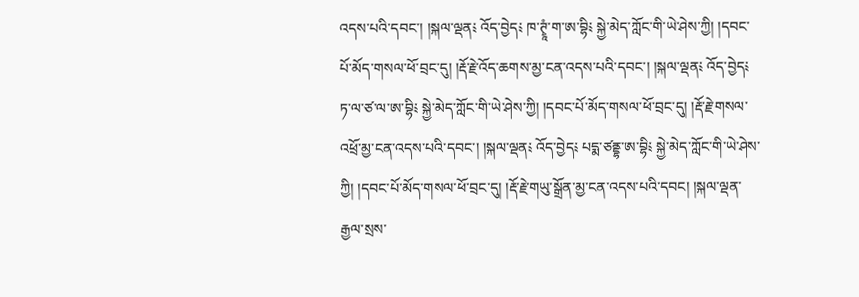འདས་པའི་དབང་། །སྐལ་ལྡན༴ འོད་བྱེད༴ ཁ་ཊྭཱཾ་ག་ཨ་བྷི༴ སྐྱེ་མེད་ཀློང་གི་ཡེ་ཤེས་ཀྱི། །དབང་པོ་མོད་གསལ་ཕོ་བྲང་དུ། །རྡོ་རྗེ་འོད་ཆགས་མྱ་ངན་འདས་པའི་དབང་། །སྐལ་ལྡན༴ འོད་བྱེད༴ ཏ་ལ་ཙ་ལ་ཨ་བྷི༴ སྐྱེ་མེད་ཀློང་གི་ཡེ་ཤེས་ཀྱི། །དབང་པོ་མོད་གསལ་ཕོ་བྲང་དུ། །རྡོ་རྗེ་གསལ་འཕྲོ་མྱ་ངན་འདས་པའི་དབང་། །སྐལ་ལྡན༴ འོད་བྱེད༴ པདྨ་ཙནྡྷ་ཨ་བྷི༴ སྐྱེ་མེད་ཀློང་གི་ཡེ་ཤེས་ཀྱི། །དབང་པོ་མོད་གསལ་ཕོ་བྲང་དུ། །རྡོ་རྗེ་གཡུ་སྒྲོན་མྱ་ངན་འདས་པའི་དབང། །སྐལ་ལྡན་རྒྱལ་སྲས་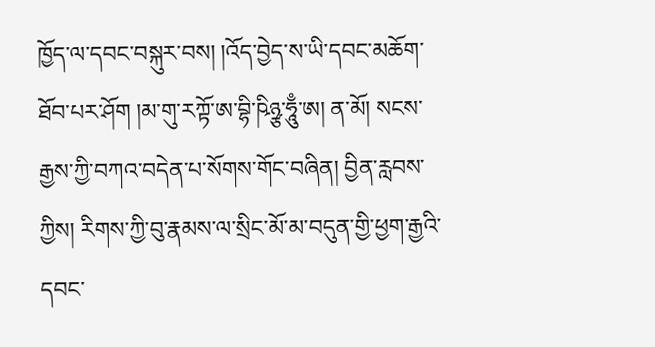ཁྱོད་ལ་དབང་བསྐུར་བས། །འོད་བྱེད་ས་ཡི་དབང་མཆོག་ཐོབ་པར་ཤོག །མ་གུ་རཀྟོ་ཨ་བྷི་ཥིཉྩ་ཧཱུྃ་ཨ། ན་མོ། སངས་རྒྱས་ཀྱི་བཀའ་བདེན་པ་སོགས་གོང་བཞིན། བྱིན་རླབས་ཀྱིས། རིགས་ཀྱི་བུ་རྣམས་ལ་སྲིང་མོ་མ་བདུན་གྱི་ཕྱག་རྒྱའི་དབང་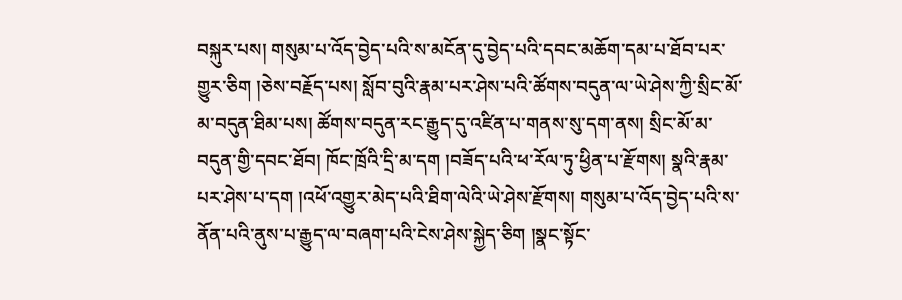བསྐུར་པས། གསུམ་པ་འོད་བྱེད་པའི་ས་མངོན་དུ་བྱེད་པའི་དབང་མཆོག་དམ་པ་ཐོབ་པར་གྱུར་ཅིག །ཅེས་བརྗོད་པས། སློབ་བུའི་རྣམ་པར་ཤེས་པའི་ཚོགས་བདུན་ལ་ཡེ་ཤེས་ཀྱི་སྲིང་མོ་མ་བདུན་ཐིམ་པས། ཚོགས་བདུན་རང་རྒྱུད་དུ་འཛིན་པ་གནས་སུ་དག་ནས། སྲིང་མོ་མ་བདུན་གྱི་དབང་ཐོབ། ཁོང་ཁྲོའི་དྲི་མ་དག །བཟོད་པའི་ཕ་རོལ་ཏུ་ཕྱིན་པ་རྫོགས། སྣའི་རྣམ་པར་ཤེས་པ་དག །འཕོ་འགྱུར་མེད་པའི་ཐིག་ལེའི་ཡེ་ཤེས་རྫོགས། གསུམ་པ་འོད་བྱེད་པའི་ས་ནོན་པའི་ནུས་པ་རྒྱུད་ལ་བཞག་པའི་ངེས་ཤེས་སྐྱེད་ཅིག །སྣང་སྟོང་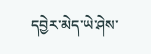དབྱེར་མེད་ཡེ་ཤེས་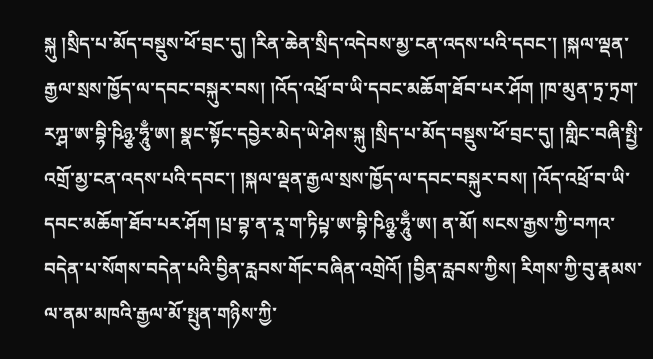སྐུ །སྲིད་པ་མོད་བསྡུས་ཕོ་བྲང་དུ། །རིན་ཆེན་སྲིད་འདེབས་མྱ་ངན་འདས་པའི་དབང་། །སྐལ་ལྡན་རྒྱལ་སྲས་ཁྱོད་ལ་དབང་བསྐུར་བས། །འོད་འཕྲོ་བ་ཡི་དབང་མཆོག་ཐོབ་པར་ཤོག །ཁ་མུན་ཏྲ་ཏྲག་རཀྴ་ཨ་བྷི་ཥིཉྩ་ཧཱུྃ་ཨ། སྣང་སྟོང་དབྱེར་མེད་ཡེ་ཤེས་སྐུ །སྲིད་པ་མོད་བསྡུས་ཕོ་བྲང་དུ། །གླིང་བཞི་སྤྱི་འགྲོ་མྱ་ངན་འདས་པའི་དབང་། །སྐལ་ལྡན་རྒྱལ་སྲས་ཁྱོད་ལ་དབང་བསྐུར་བས། །འོད་འཕྲོ་བ་ཡི་དབང་མཆོག་ཐོབ་པར་ཤོག །པྲ་བྷ་ན་རཱ་ག་ཏིཔྟ་ཨ་བྷི་ཥིཉྩ་ཧཱུྃ་ཨ། ན་མོ། སངས་རྒྱས་ཀྱི་བཀའ་བདེན་པ་སོགས་བདེན་པའི་བྱིན་རླབས་གོང་བཞིན་འགྲེའོ། །བྱིན་རླབས་ཀྱིས། རིགས་ཀྱི་བུ་རྣམས་ལ་ནམ་མཁའི་རྒྱལ་མོ་སྤུན་གཉིས་ཀྱི་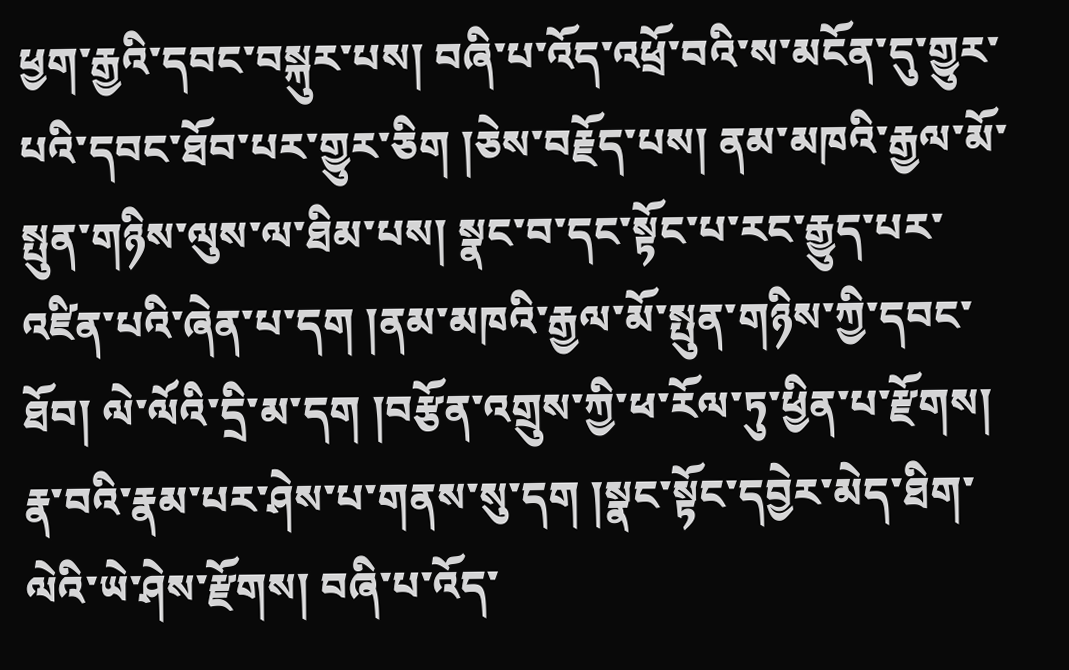ཕྱག་རྒྱའི་དབང་བསྐུར་པས། བཞི་པ་འོད་འཕྲོ་བའི་ས་མངོན་དུ་གྱུར་པའི་དབང་ཐོབ་པར་གྱུར་ཅིག །ཅེས་བརྗོད་པས། ནམ་མཁའི་རྒྱལ་མོ་སྤུན་གཉིས་ལུས་ལ་ཐིམ་པས། སྣང་བ་དང་སྟོང་པ་རང་རྒྱུད་པར་འཛིན་པའི་ཞེན་པ་དག །ནམ་མཁའི་རྒྱལ་མོ་སྤུན་གཉིས་ཀྱི་དབང་ཐོབ། ལེ་ལོའི་དྲི་མ་དག །བརྩོན་འགྲུས་ཀྱི་ཕ་རོལ་ཏུ་ཕྱིན་པ་རྫོགས། རྣ་བའི་རྣམ་པར་ཤེས་པ་གནས་སུ་དག །སྣང་སྟོང་དབྱེར་མེད་ཐིག་ལེའི་ཡེ་ཤེས་རྫོགས། བཞི་པ་འོད་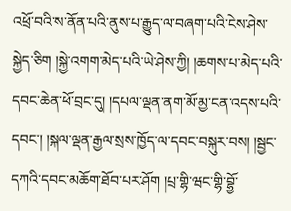འཕྲོ་བའི་ས་ནོན་པའི་ནུས་པ་རྒྱུད་ལ་བཞག་པའི་ངེས་ཤེས་སྐྱེད་ཅིག །སྐྱེ་འགག་མེད་པའི་ཡེ་ཤེས་ཀྱི། །ཆགས་པ་མེད་པའི་དབང་ཆེན་ཕོ་བྲང་དུ། །དཔལ་ལྡན་ནག་མོ་མྱ་ངན་འདས་པའི་དབང་། །སྐལ་ལྡན་རྒྱལ་སྲས་ཁྱོད་ལ་དབང་བསྐུར་བས། །སྦྱང་དཀའི་དབང་མཆོག་ཐོབ་པར་ཤོག །པྲ་གྷི་ཝང་གྷི་བྷྱོ་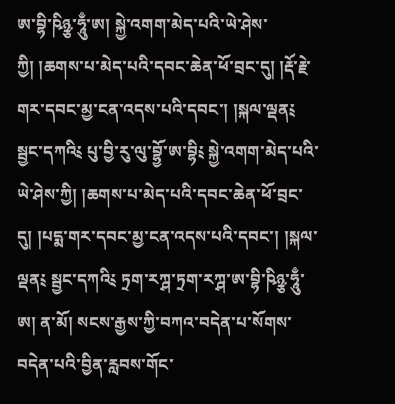ཨ་བྷི་ཥིཉྩ་ཧཱུྃ་ཨ། སྐྱེ་འགག་མེད་པའི་ཡེ་ཤེས་ཀྱི། །ཆགས་པ་མེད་པའི་དབང་ཆེན་ཕོ་བྲང་དུ། །རྡོ་རྗེ་གར་དབང་མྱ་ངན་འདས་པའི་དབང་། །སྐལ་ལྡན༴ སྦྱང་དཀའི༴ པུ་བྱི་རུ་ལུ་བྷྱོ་ཨ་བྷི༴ སྐྱེ་འགག་མེད་པའི་ཡེ་ཤེས་ཀྱི། །ཆགས་པ་མེད་པའི་དབང་ཆེན་ཕོ་བྲང་དུ། །པདྨ་གར་དབང་མྱ་ངན་འདས་པའི་དབང་། །སྐལ་ལྡན༴ སྦྱང་དཀའི༴ ཏྲག་རཀྴ་ཏྲག་རཀྴ་ཨ་བྷི་ཥིཉྩ་ཧཱུྃ་ཨ། ན་མོ། སངས་རྒྱས་ཀྱི་བཀའ་བདེན་པ་སོགས་བདེན་པའི་བྱིན་རླབས་གོང་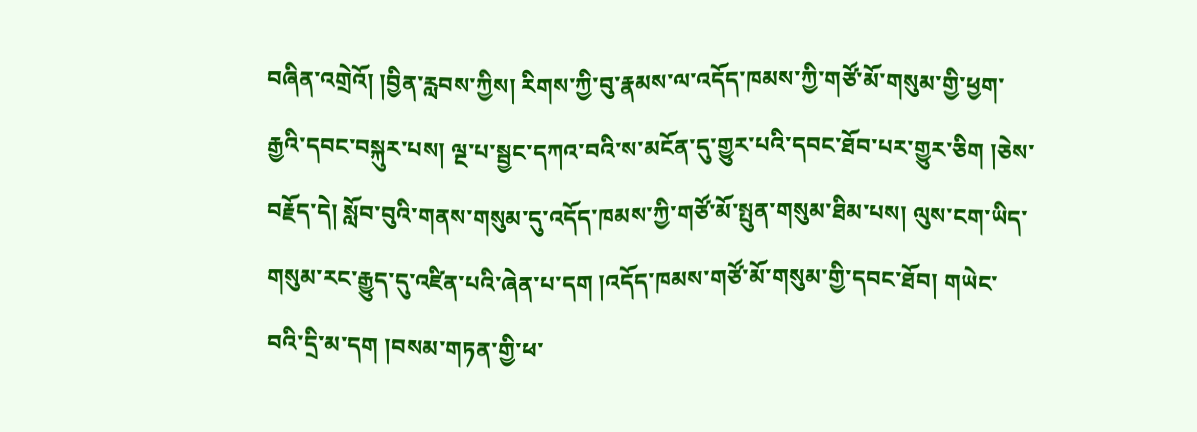བཞིན་འགྲེའོ། །བྱིན་རླབས་ཀྱིས། རིགས་ཀྱི་བུ་རྣམས་ལ་འདོད་ཁམས་ཀྱི་གཙོ་མོ་གསུམ་གྱི་ཕྱག་རྒྱའི་དབང་བསྐུར་པས། ལྔ་པ་སྦྱང་དཀའ་བའི་ས་མངོན་དུ་གྱུར་པའི་དབང་ཐོབ་པར་གྱུར་ཅིག །ཅེས་བརྗོད་དེ། སློབ་བུའི་གནས་གསུམ་དུ་འདོད་ཁམས་ཀྱི་གཙོ་མོ་སྤུན་གསུམ་ཐིམ་པས། ལུས་ངག་ཡིད་གསུམ་རང་རྒྱུད་དུ་འཛིན་པའི་ཞེན་པ་དག །འདོད་ཁམས་གཙོ་མོ་གསུམ་གྱི་དབང་ཐོབ། གཡེང་བའི་དྲི་མ་དག །བསམ་གཏན་གྱི་ཕ་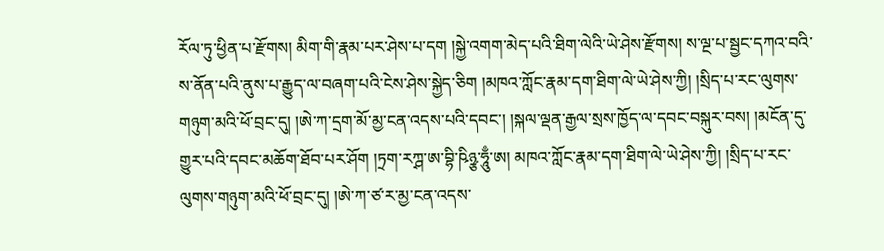རོལ་ཏུ་ཕྱིན་པ་རྫོགས། མིག་གི་རྣམ་པར་ཤེས་པ་དག །སྐྱེ་འགག་མེད་པའི་ཐིག་ལེའི་ཡེ་ཤེས་རྫོགས། ས་ལྔ་པ་སྦྱང་དཀའ་བའི་ས་ནོན་པའི་ནུས་པ་རྒྱུད་ལ་བཞག་པའི་ངེས་ཤེས་སྐྱེད་ཅིག །མཁའ་ཀློང་རྣམ་དག་ཐིག་ལེ་ཡེ་ཤེས་ཀྱི། །སྲིད་པ་རང་ལུགས་གཉུག་མའི་ཕོ་བྲང་དུ། །ཨེ་ཀ་དྲག་མོ་མྱ་ངན་འདས་པའི་དབང་། །སྐལ་ལྡན་རྒྱལ་སྲས་ཁྱོད་ལ་དབང་བསྐུར་བས། །མངོན་དུ་གྱུར་པའི་དབང་མཆོག་ཐོབ་པར་ཤོག །ཏྲག་རཀྴ་ཨ་བྷི་ཥིཉྩ་ཧཱུྃ་ཨ། མཁའ་ཀློང་རྣམ་དག་ཐིག་ལེ་ཡེ་ཤེས་ཀྱི། །སྲིད་པ་རང་ལུགས་གཉུག་མའི་ཕོ་བྲང་དུ། །ཨེ་ཀ་ཙ་ར་མྱ་ངན་འདས་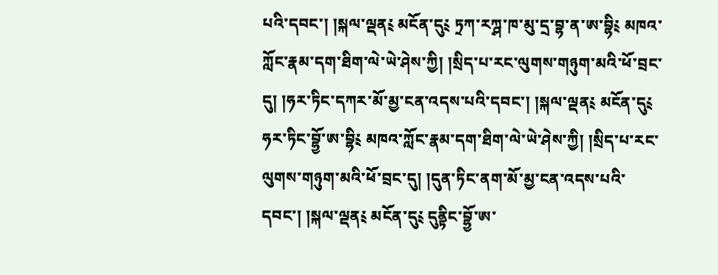པའི་དབང་། །སྐལ་ལྡན༴ མངོན་དུ༴ ཏྲཀ་རཀྴ་ཁ་མུ་དྲ་བྷ་ན་ཨ་བྷི༴ མཁའ་ཀློང་རྣམ་དག་ཐིག་ལེ་ཡེ་ཤེས་ཀྱི། །སྲིད་པ་རང་ལུགས་གཉུག་མའི་ཕོ་བྲང་དུ། །ཧར་ཏིང་དཀར་མོ་མྱ་ངན་འདས་པའི་དབང་། །སྐལ་ལྡན༴ མངོན་དུ༴ ཧར་ཏིང་བྷྱོ་ཨ་བྷི༴ མཁའ་ཀློང་རྣམ་དག་ཐིག་ལེ་ཡེ་ཤེས་ཀྱི། །སྲིད་པ་རང་ལུགས་གཉུག་མའི་ཕོ་བྲང་དུ། །དུན་ཏིང་ནག་མོ་མྱ་ངན་འདས་པའི་དབང་། །སྐལ་ལྡན༴ མངོན་དུ༴ དུནྟིང་བྷྱོ་ཨ་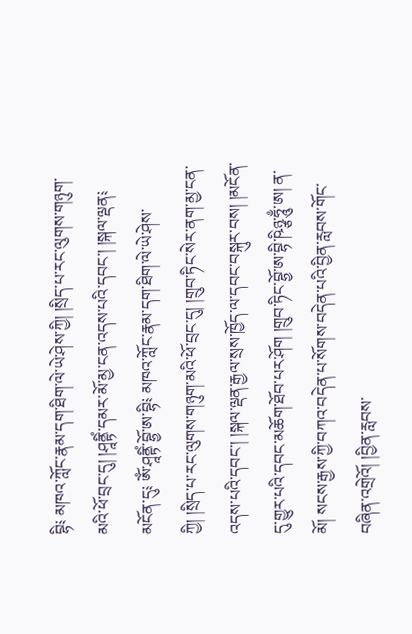བྷི༴ མཁའ་ཀློང་རྣམ་དག་ཐིག་ལེ་ཡེ་ཤེས་ཀྱི། །སྲིད་པ་རང་ལུགས་གཉུག་མའི་ཕོ་བྲང་དུ། །ཤཱནྟིཾ་དམར་མོ་མྱ་ངན་འདས་པའི་དབང་། །སྐལ་ལྡན༴ མངོན་དུ༴ ཨོཾ་ཤཱནྟིཾ་བྷྱོ་ཨ་བྷི༴ མཁའ་ཀློང་རྣམ་དག་ཐིག་ལེ་ཡེ་ཤེས་ཀྱི། །སྲིད་པ་རང་ལུགས་གཉུག་མའི་ཕོ་བྲང་དུ། །གྲུབ་ཏིང་སེར་ནག་མྱ་ངན་འདས་པའི་དབང་། །སྐལ་ལྡན་རྒྱལ་སྲས་ཁྱོད་ལ་དབང་བསྐུར་བས། །མངོན་དུ་གྱུར་པའི་དབང་མཆོག་ཐོབ་པར་ཤོག །གྲུབ་ཏིང་བྷྱོ་ཨ་བྷི་ཥིཉྩ་ཧཱུྃ་ཨ། ན་མོ། སངས་རྒྱས་ཀྱི་བཀའ་བདེན་པ་སོགས་བདེན་པའི་བྱིན་རླབས་གོང་བཞིན་འགྲེའོ། །བྱིན་རླབས་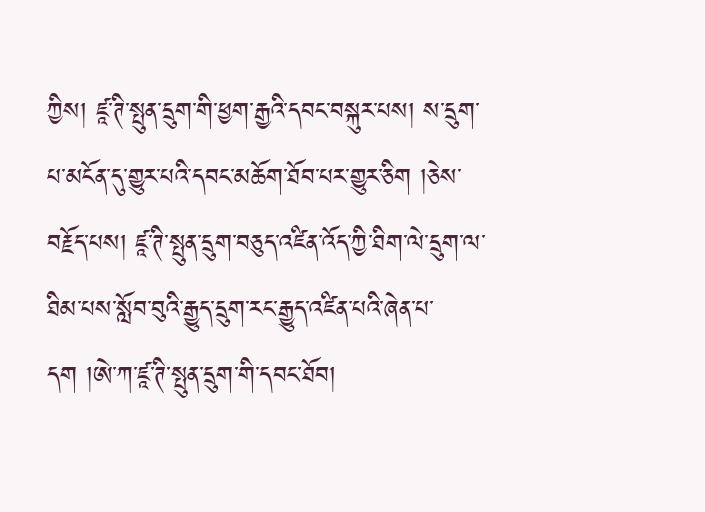ཀྱིས། ཛཱ་ཊི་སྤུན་དྲུག་གི་ཕྱག་རྒྱའི་དབང་བསྐུར་པས། ས་དྲུག་པ་མངོན་དུ་གྱུར་པའི་དབང་མཆོག་ཐོབ་པར་གྱུར་ཅིག །ཅེས་བརྗོད་པས། ཛཱ་ཊི་སྤུན་དྲུག་བཅུད་འཛིན་འོད་ཀྱི་ཐིག་ལེ་དྲུག་ལ་ཐིམ་པས་སློབ་བུའི་རྒྱུད་དྲུག་རང་རྒྱུད་འཛིན་པའི་ཞེན་པ་དག །ཨེ་ཀ་ཛཱ་ཊི་སྤུན་དྲུག་གི་དབང་ཐོབ།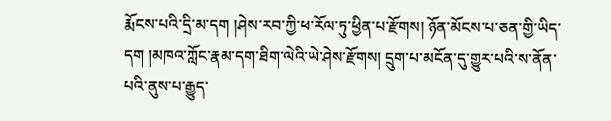རྨོངས་པའི་དྲི་མ་དག །ཤེས་རབ་ཀྱི་ཕ་རོལ་ཏུ་ཕྱིན་པ་རྫོགས། ཉོན་མོངས་པ་ཅན་གྱི་ཡིད་དག །མཁའ་ཀློང་རྣམ་དག་ཐིག་ལེའི་ཡེ་ཤེས་རྫོགས། དྲུག་པ་མངོན་དུ་གྱུར་པའི་ས་ནོན་པའི་ནུས་པ་རྒྱུད་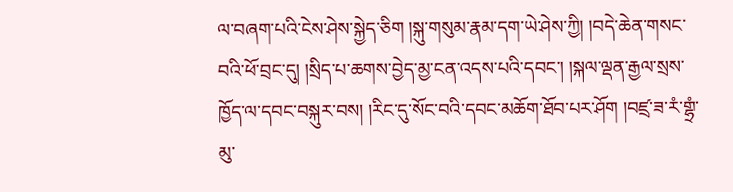ལ་བཞག་པའི་ངེས་ཤེས་སྐྱེད་ཅིག །སྐུ་གསུམ་རྣམ་དག་ཡེ་ཤེས་ཀྱི། །བདེ་ཆེན་གསང་བའི་ཕོ་བྲང་དུ། །སྲིད་པ་ཆགས་བྱེད་མྱ་ངན་འདས་པའི་དབང་། །སྐལ་ལྡན་རྒྱལ་སྲས་ཁྱོད་ལ་དབང་བསྐུར་བས། །རིང་དུ་སོང་བའི་དབང་མཆོག་ཐོབ་པར་ཤོག །བཛྲ་ཟ་རཾ་གྷྲཾ་མུ་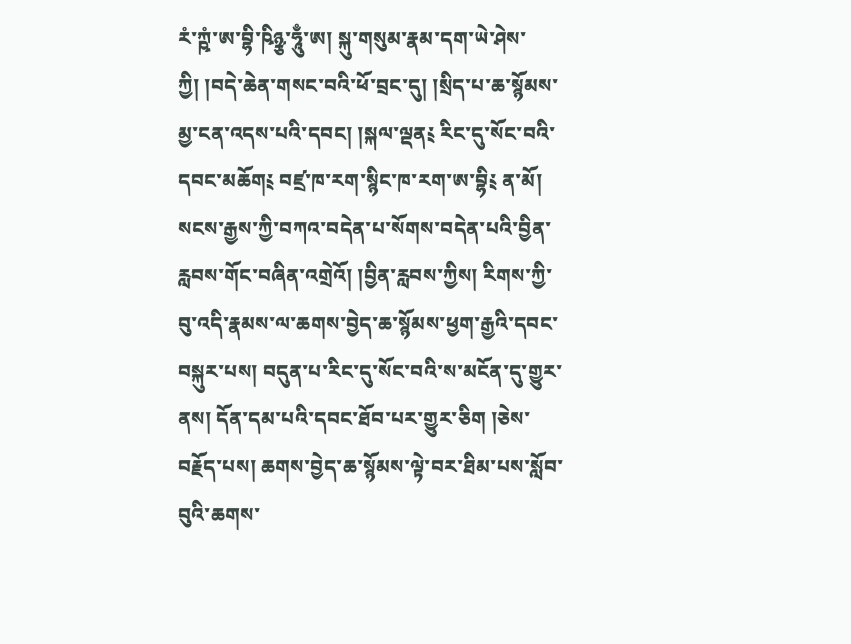རཾ་ཀྵཾ་ཨ་བྷི་ཥིཉྩ་ཧཱུྃ་ཨ། སྐུ་གསུམ་རྣམ་དག་ཡེ་ཤེས་ཀྱི། །བདེ་ཆེན་གསང་བའི་ཕོ་བྲང་དུ། །སྲིད་པ་ཆ་སྙོམས་མྱ་ངན་འདས་པའི་དབང། །སྐལ་ལྡན༴ རིང་དུ་སོང་བའི་དབང་མཆོག༴ བཛྲ་ཁ་རག་སྙིང་ཁ་རག་ཨ་བྷི༴ ན་མོ། སངས་རྒྱས་ཀྱི་བཀའ་བདེན་པ་སོགས་བདེན་པའི་བྱིན་རླབས་གོང་བཞིན་འགྲེའོ། །བྱིན་རླབས་ཀྱིས། རིགས་ཀྱི་བུ་འདི་རྣམས་ལ་ཆགས་བྱེད་ཆ་སྙོམས་ཕྱག་རྒྱའི་དབང་བསྐུར་པས། བདུན་པ་རིང་དུ་སོང་བའི་ས་མངོན་དུ་གྱུར་ནས། དོན་དམ་པའི་དབང་ཐོབ་པར་གྱུར་ཅིག །ཅེས་བརྗོད་པས། ཆགས་བྱེད་ཆ་སྙོམས་ལྟེ་བར་ཐིམ་པས་སློབ་བུའི་ཆགས་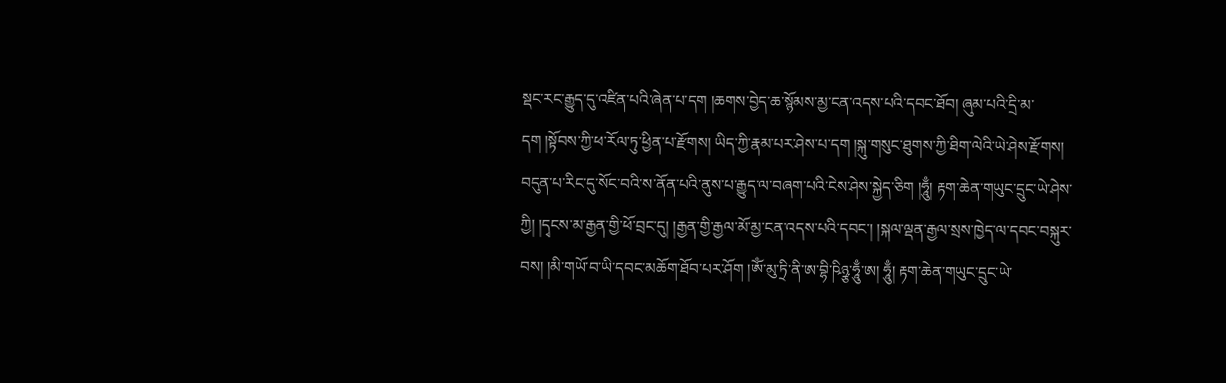སྡང་རང་རྒྱུད་དུ་འཛིན་པའི་ཞེན་པ་དག །ཆགས་བྱེད་ཆ་སྙོམས་མྱ་ངན་འདས་པའི་དབང་ཐོབ། ཞུམ་པའི་དྲི་མ་དག །སྟོབས་ཀྱི་ཕ་རོལ་ཏུ་ཕྱིན་པ་རྫོགས། ཡིད་ཀྱི་རྣམ་པར་ཤེས་པ་དག །སྐུ་གསུང་ཐུགས་ཀྱི་ཐིག་ལེའི་ཡེ་ཤེས་རྫོགས། བདུན་པ་རིང་དུ་སོང་བའི་ས་ནོན་པའི་ནུས་པ་རྒྱུད་ལ་བཞག་པའི་ངེས་ཤེས་སྐྱེད་ཅིག །ཧཱུྃ། རྟག་ཆེན་གཡུང་དྲུང་ཡེ་ཤེས་ཀྱི། །དྭངས་མ་རྒྱན་གྱི་ཕོ་བྲང་དུ། །རྒྱན་གྱི་རྒྱལ་མོ་མྱ་ངན་འདས་པའི་དབང་། །སྐལ་ལྡན་རྒྱལ་སྲས་ཁྱེད་ལ་དབང་བསྐུར་བས། །མི་གཡོ་བ་ཡི་དབང་མཆོག་ཐོབ་པར་ཤོག །ཨོཾ་མུ་ཏྲི་ནི་ཨ་བྷི་ཥིཉྩ་ཧཱུྃ་ཨ། ཧཱུྃ། རྟག་ཆེན་གཡུང་དྲུང་ཡེ་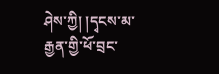ཤེས་ཀྱི། །དྭངས་མ་རྒྱན་གྱི་ཕོ་བྲང་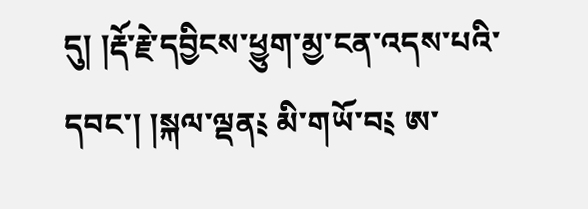དུ། །རྡོ་རྗེ་དབྱིངས་ཕྱུག་མྱ་ངན་འདས་པའི་དབང་། །སྐལ་ལྡན༴ མི་གཡོ་བ༴ ཨ་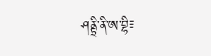ཤནྟྲི་ནི་ཨ་བྷི༴